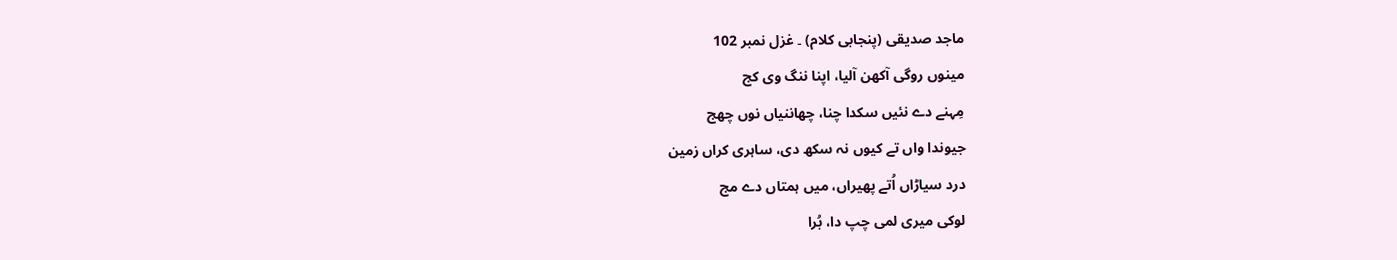ماجد صدیقی (پنجابی کلام) ۔ غزل نمبر 102
مینوں روگی آکھن آلیا، اپنا ننگ وی کج
مِہنے دے نئیں سکدا چنا، چھاننیاں نوں چھج
جیوندا واں تے کیوں نہ سکھ دی، ساہری کراں زمین
درد سیاڑاں اُتے پھیراں، میں ہمتاں دے مج
لوکی میری لمی چپ دا، بُرا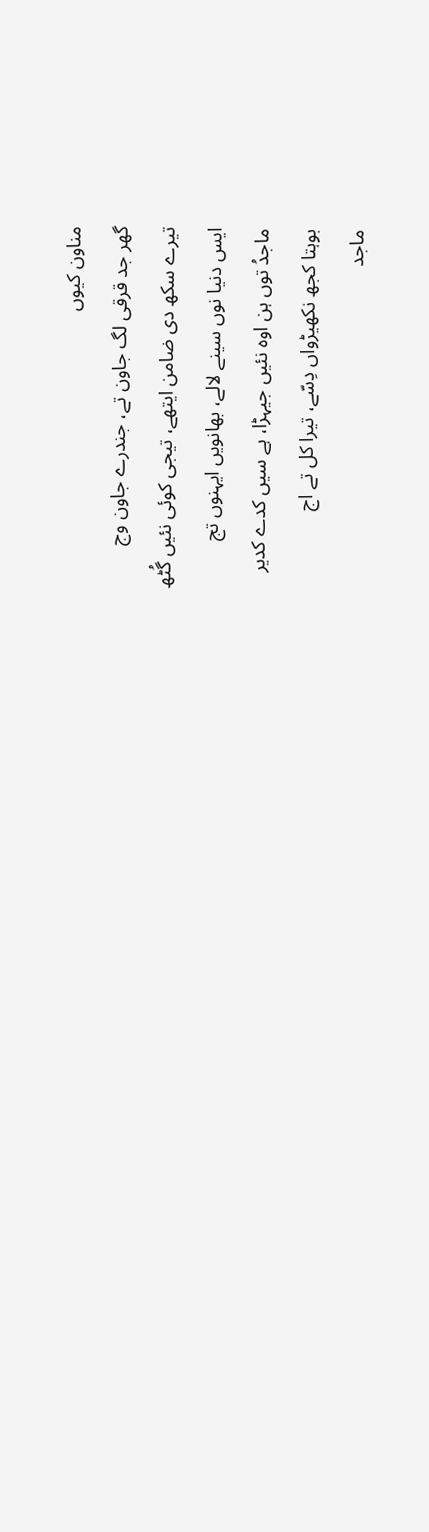مناون کیوں
گھر جد قرقی لگ جاون تے، جندرے جاون وج
تیرے سکھ دی ضامن ایتھے، تیجی کوئی نئیں گُٹھ
ایس دنیا نوں سینے لالے، بھانویں ایہنوں تج
ماجدُ توں ہن اوہ نئیں جیہڑا، ہے سیں کدے کدیر
بوہتا کجھ نکھیڑواں دِسّے، تیرا کل تے اج
ماجد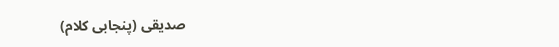صدیقی (پنجابی کلام)